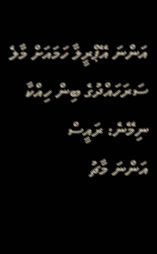އަންނަ އޭޕްރީލާ ހަމައަށް މާލެ ސަރަހައްދުގެ ބިން ހިއްކާ ނިމޭނެ: ރައީސް
އަންނަ މާޗު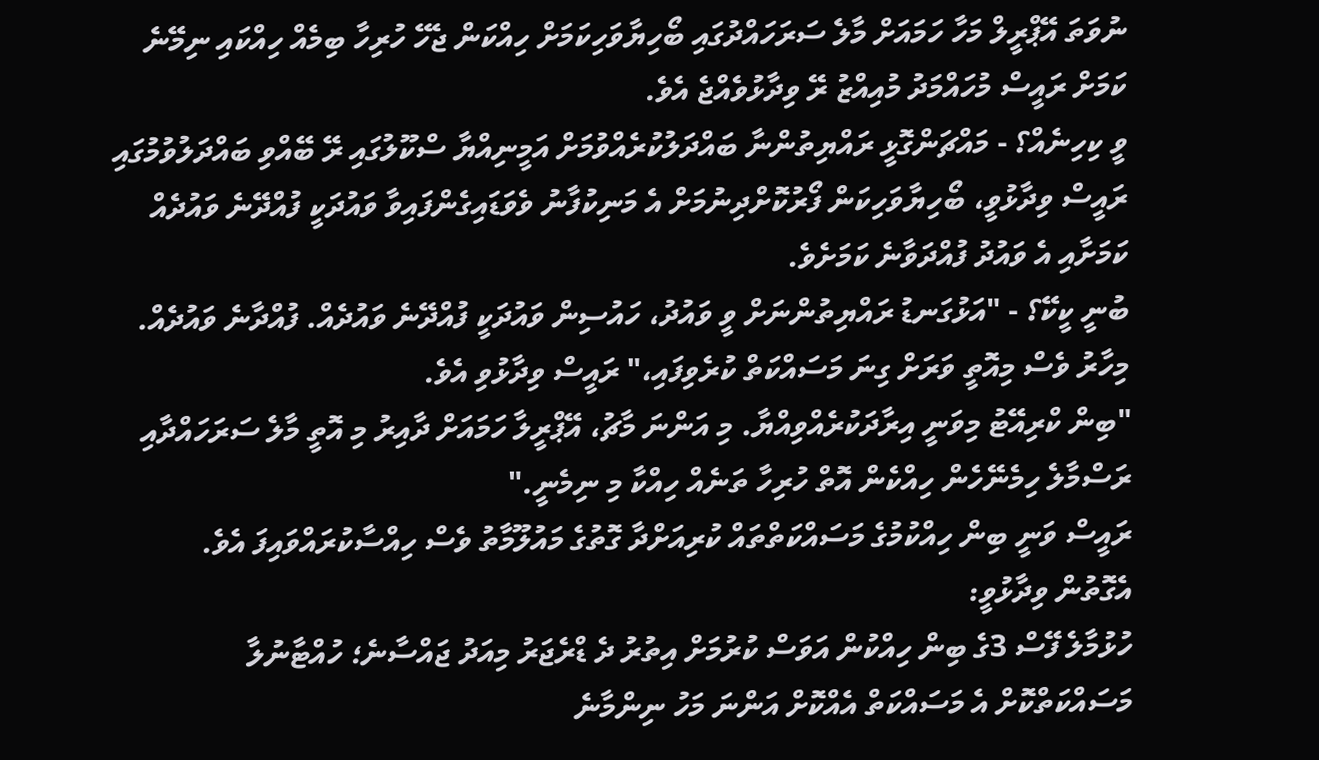ނުވަތަ އޭޕްރީލް މަހާ ހަމައަށް މާލެ ސަރަހައްދުގައި ބޯހިޔާވަހިކަމަށް ހިއްކަން ޖެހޭ ހުރިހާ ބިމެއް ހިއްކައި ނިމޭނެ ކަމަށް ރައީސް މުހައްމަދު މުއިއްޒު ރޭ ވިދާޅުވެއްޖެ އެވެ.
ވީ ކިހިނެއް؟ - މައްޗަންގޮޅީ ރައްޔިތުންނާ ބައްދަލުކުރެއްވުމަށް އަމީނިއްޔާ ސްކޫލުގައި ރޭ ބޭއްވި ބައްދަލުވުމުގައި ރައީސް ވިދާޅުވީ، ބޯހިޔާވަހިކަން ފޯރުކޮށްދިނުމަށް އެ މަނިކުފާނު ވެވަޑައިގެންފައިވާ ވައުދަކީ ފުއްދޭނެ ވައުދެއް ކަމަށާއި އެ ވައުދު ފުއްދަވާނެ ކަމަށެވެ.
ބުނީ ކީކޭ؟ - "އަޅުގަނޑު ރައްޔިތުންނަށް ވީ ވައުދު، ހައުސިން ވައުދަކީ ފުއްދޭނެ ވައުދެއް. ފުއްދާނެ ވައުދެއް. މިހާރު ވެސް މިއޮތީ ވަރަށް ގިނަ މަސައްކަތް ކުރެވިފައި،" ރައީސް ވިދާޅުވި އެވެ.
"ބިން ކްރިއޭޓު މިވަނީ އިރާދަކުރެއްވިއްޔާ. މި އަންނަ މާޗު، އޭޕްރީލާ ހަމައަށް ދާއިރު މި އޮތީ މާލެ ސަރަހައްދާއި ރަސްމާލެ ހިމެނޭހެން ހިއްކެން އޮތް ހުރިހާ ތަނެއް ހިއްކާ މި ނިމެނީ."
ރައީސް ވަނީ ބިން ހިއްކުމުގެ މަސައްކަތްތައް ކުރިއަށްދާ ގޮތުގެ މައުލޫމާތު ވެސް ހިއްސާކުރައްވައިފަ އެވެ.
އެގޮތުން ވިދާޅުވީ:
ހުޅުމާލެ ފޭސް 3ގެ ބިން ހިއްކުން އަވަސް ކުރުމަށް އިތުރު ދެ ޑްރެޖަރު މިއަދު ޖައްސާނެ؛ ހުއްޓާނުލާ މަސައްކަތްކޮށް އެ މަސައްކަތް އެއްކޮށް އަންނަ މަހު ނިންމާނެ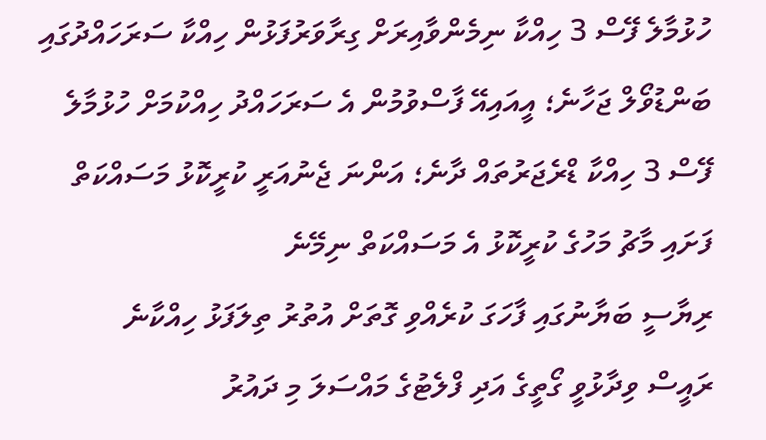ހުޅުމާލެ ފޭސް 3 ހިއްކާ ނިމެންވާއިރަށް ގިރާވަރުފަޅުން ހިއްކާ ސަރަހައްދުގައި ބަންޑުވޯލް ޖަހާނެ؛ އީއައިއޭ ފާސްވުމުން އެ ސަރަހައްދު ހިއްކުމަށް ހުޅުމާލެ ފޭސް 3 ހިއްކާ ޑްރެޖަރުތައް ދާނެ؛ އަންނަ ޖެނުއަރީ ކުރީކޮޅު މަސައްކަތް ފަށައި މާޗު މަހުގެ ކުރީކޮޅު އެ މަސައްކަތް ނިމޭނެ
ރިޔާސީ ބަޔާނުގައި ފާހަގަ ކުރެއްވި ގޮތަށް އުތުރު ތިލަފަޅު ހިއްކާނެ
ރައީސް ވިދާޅުވީ ގޯތީގެ އަދި ފްލެޓުގެ މައްސަލަ މި ދައުރު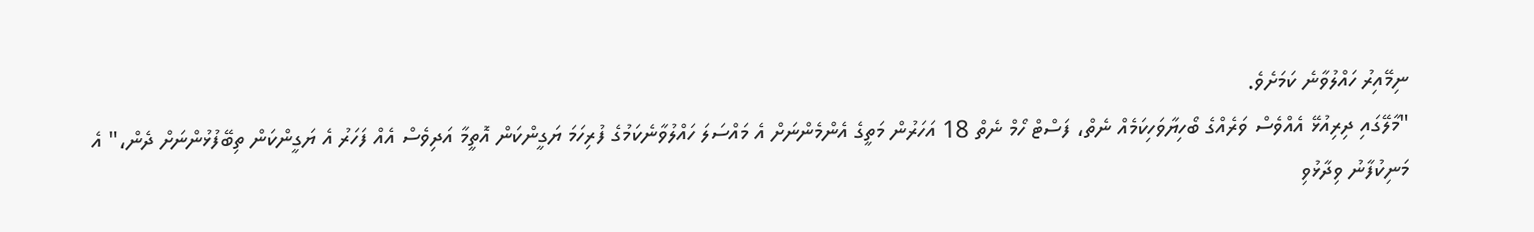ނިމޭއިރު ހައްލުވާނެ ކަމަށެވެ.
"މާލޭގައި ދިރިއުޅޭ އެއްވެސް ވަރެއްގެ ބޯހިޔާވަހިކަމެއް ނެތް، ފަސްޓް ހޯމް ނެތް 18 އަހަރުން މަތީގެ އެންމެންނަށް އެ މައްސަލަ ހައްލުވާނެކަމުގެ ފުރިހަމަ ޔަގީންކަން އޮތީމާ އަދިވެސް އެއް ފަހަރު އެ ޔަގީންކަން ތިބޭފުޅުންނަށް ދެން،" އެ މަނިކުފާނު ވިދާޅުވި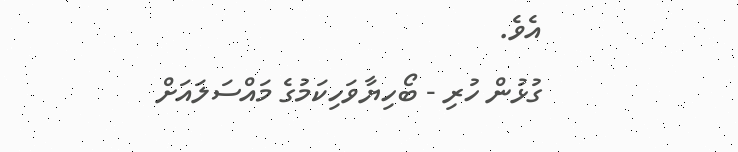އެވެ.
ގުޅުން ހުރި - ބޯހިޔާވަހިކަމުގެ މައްސަލައަށް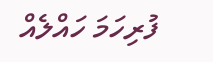ފުރިހަމަ ހައްލެއް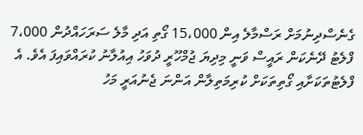ގެނެސްދިނުމަށް ރަސްމާލެ އިން 15،000 ގޯތި އަދި މާލެ ސަރަހައްދުން 7،000 ފްލެޓު ދޭނެކަން ރައީސް ވަނީ މިދިޔަ ޖުމްހޫރީ ދުވަހު އިއުލާނު ކުރައްވައިފަ އެވެ. އެ ފްލެޓުތަކަށާއި ގޯތިތަކަށް ކުރިމަތިލާން އަންނަ ޖެނުއަރީ މަހު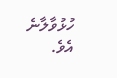ހުޅުވާލާނެ އެވެ.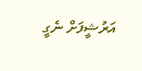އަރުޝީފަށް ނެގީ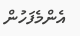އެންމެފަހުން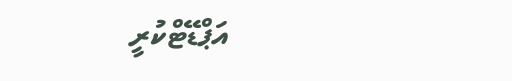އަޕްޑޭޓްކުރީ